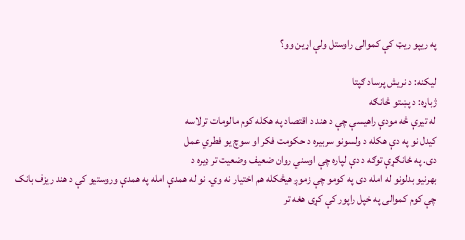په ریپو ریټ کې کموالی راوستل ولې اړین وو؟

لیکنه: د نریش پرساد ګپتا
ژباړه: د پښتو څانګه
له تیرې څه مودې راهیسې چې د هند د اقتصاد په هکله کوم مالومات ترلاسه
کیدل نو په دې هکله د ولسونو سربیره د حکومت فکر او سوچ یو فطري عمل
دی. په ځانګړې توګه د دې لپاره چې اوسني روان ضعیف وضعیت تر ډيره د
بهرنیو بدلونو له امله دی په کومو چې زموږ هیڅکله هم اختیار نه وي. نو له همدې امله په همدې وروستیو کې د هند ریزف بانک چې کوم کموالی په خپل راپور کې کړی هغه تر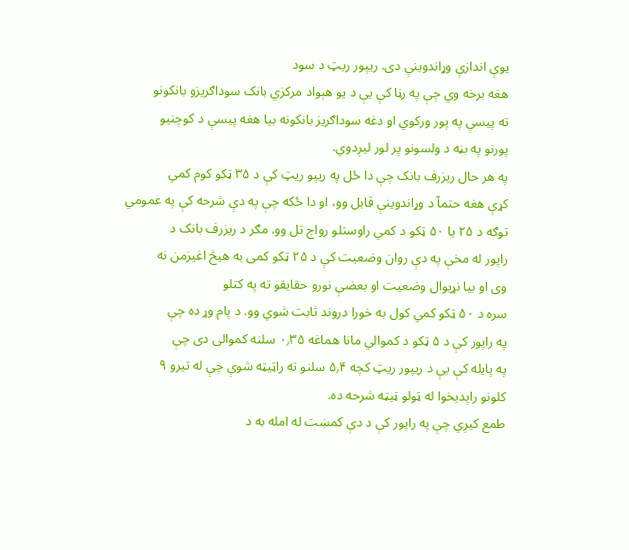یوې اندازې وړاندوینې دی. ریپور ریټ د سود
هغه برخه وي چې په رڼا کې یې د یو هېواد مرکزي بانک سوداګریزو بانکونو
ته پیسې په پور ورکوي او دغه سوداګریز بانکونه بیا هغه پیسې د کوچنیو
پورنو په بڼه د ولسونو پر لور لیږدوي.
په هر حال ریزرف بانک چې دا ځل په ریپو ریټ کې د ۳۵ ټکو کوم کمي
کړې هغه حتمآ د وړاندوینې قابل وو، او دا ځکه چې په دې شرحه کې په عمومي
توګه د ۲۵ یا ۵۰ ټکو د کمي راوستلو رواج تل وو. مګر د ریزرف بانک د
راپور له مخې په دې روان وضعیت کې د ۲۵ ټکو کمی به هیڅ اغیزمن نه
وی او بیا نړیوال وضعیت او بعضې نورو حقایقو ته په کتلو
سره د ۵۰ ټکو کمي کول به خورا دروند ثابت شوي وو. د پام وړ ده چې
په راپور کې د ۵ ټکو د کموالي مانا هماغه ۰٫۳۵ سلنه کموالی دی چې
په پایله کې یې د ریپور ریټ کچه ۵٫۴ سلنو ته راټیټه شوې چې له تیرو ۹
کلونو راپدیخوا له ټولو ټیټه شرحه ده.
طمع کیږي چې په راپور کې د دې کمښت له امله به د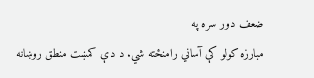ضعف دور سره په
مبارزه کولو کې آساني رامنځته شي. د دې کمښت منطق روښانه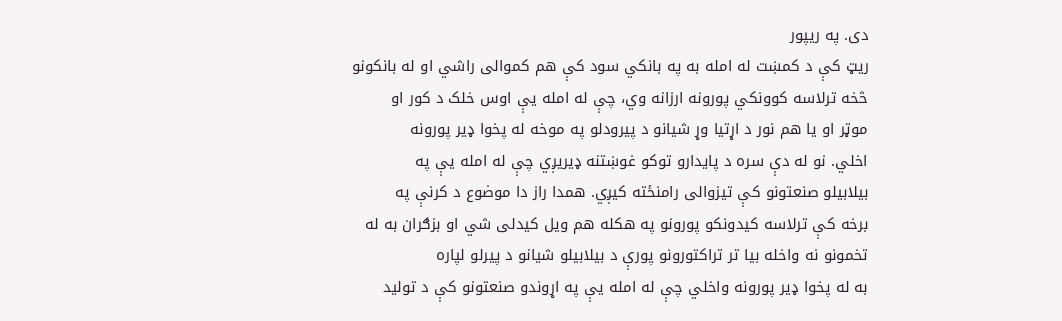دی. په ریپور
ریټ کې د کمښت له امله به په بانکي سود کې هم کموالی راشي او له بانکونو
څخه ترلاسه کوونکي پورونه ارزانه وي، چې له امله یې اوس خلک د کور او
موټر او یا هم نور د اړتیا وړ شیانو د پیرودلو په موخه له پخوا ډیر پورونه
اخلي. نو له دې سره د پایدارو توکو غوښتنه ډیریږي چې له امله یې په
بیلابیلو صنعتونو کې تیزوالی رامنځته کیږي. همدا راز دا موضوع د کرنې په
برخه کې ترلاسه کیدونکو پورونو په هکله هم ویل کیدلی شي او بزګران به له
تخمونو نه واخله بیا تر تراکتورونو پورې د بیلابیلو شیانو د پیرلو لپاره
به له پخوا ډیر پورونه واخلي چې له امله یې په اړوندو صنعتونو کې د تولید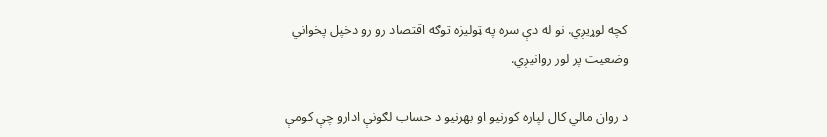کچه لوړیږي. نو له دې سره په ټولیزه توګه اقتصاد رو رو دخپل پخواني
وضعیت پر لور روانیږي.

د روان مالي کال لپاره کورنیو او بهرنیو د حساب لګونې ادارو چې کومې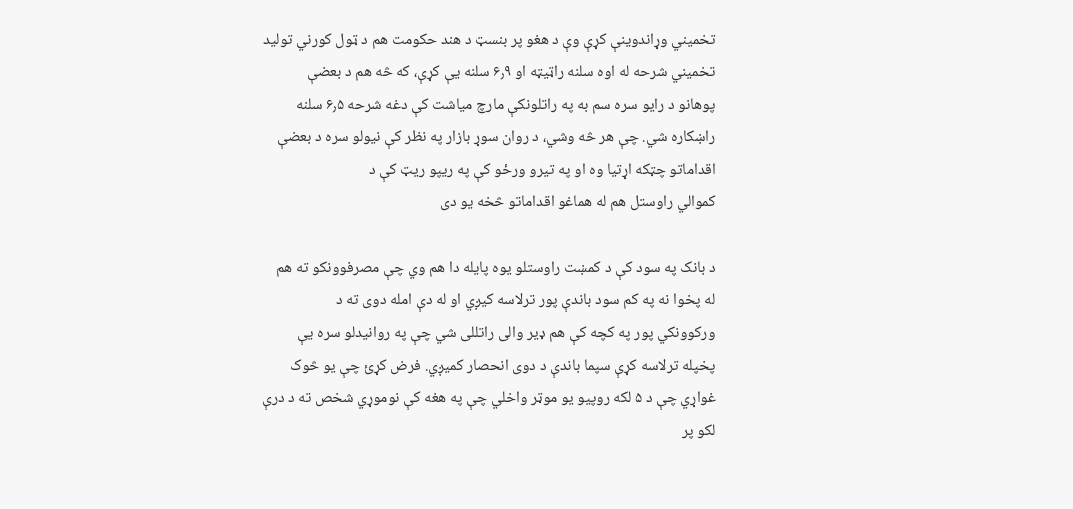تخمیني وړاندوینې کړې وې د هغو پر بنسټ د هند حکومت هم د ټول کورني تولید
تخمیني شرحه له اوه سلنه راټیټه او ۶٫۹ سلنه یې کړې، که څه هم د بعضې
پوهانو د رایو سره سم به په راتلونکې مارچ میاشت کې دغه شرحه ۶٫۵ سلنه
راښکاره شي. چې هر څه وشي، د روان سوړ بازار په نظر کې نیولو سره د بعضې
اقداماتو چټکه اړتیا وه او په تیرو ورځو کې په ریپو ریټ کې د
کموالي راوستل هم له هماغو اقداماتو څخه یو دی

د بانک په سود کې د کمښت راوستلو یوه پایله دا هم وي چې مصرفوونکو ته هم
له پخوا نه په کم سود باندې پور ترلاسه کیږي او له دې امله دوی ته د
ورکوونکي پور په کچه کې هم ډیر والی راتللی شي چې په روانیدلو سره یې
پخپله ترلاسه کړې سپما باندې د دوی انحصار کمیږي. فرض کړئ چې يو څوک
غواړي چې د ۵ لکه روپیو یو موټر واخلي چې په هغه کې نوموړي شخص ته د درې
لکو پر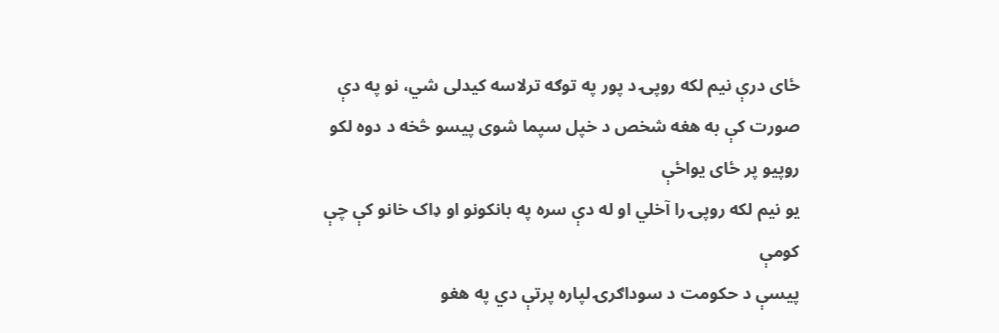ځای درې نیم لکه روپۍ د پور په توګه ترلاسه کیدلی شي، نو په دې
صورت کې به هغه شخص د خپل سپما شوی پیسو څخه د دوه لکو روپیو پر ځای یواځې
یو نیم لکه روپۍ را آخلي او له دې سره په بانکونو او ډاک خانو کې چې کومې
پیسې د حکومت د سوداګرۍ لپاره پرتې دي په هغو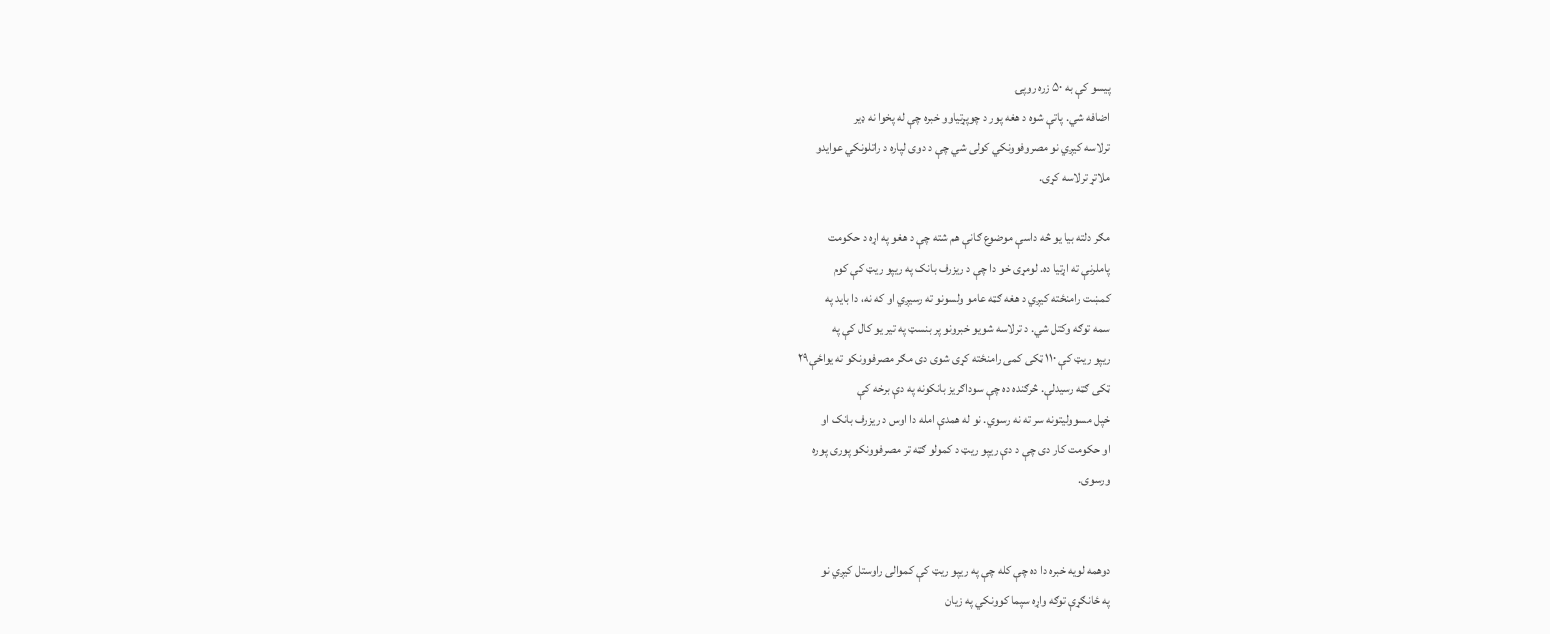پیسو کې به ۵۰ زره روپۍ
اضافه شي. پاتې شوه د هغه پور د چوپړتیاوو خبره چې له پخوا نه ډیر
ترلاسه کیږي نو مصروفوونکي کولی شي چې د دوی لپاره د راتلونکي عوایدو
ملاتړ ترلاسه کړی.

مګر دلته بیا یو څه داسې موضوع ګانې هم شته چې د هغو په اړه د حکومت
پاملرنې ته اړتیا ده. لومړی خو دا چې د ریزرف بانک په ریپو ریټ کې کوم
کمښت رامنځته کیږي د هغه ګټه عامو ولسونو ته رسیږي او که نه، دا باید په
سمه توګه وکتل شي. د ترلاسه شویو خبرونو پر بنسټ په تیر یو کال کې په
ریپو ریټ کې ۱۱۰ ټکی کمی رامنځته کړی شوی دی مګر مصرفوونکو ته یواځې۲۹
ټکی ګټه رسیدلې. څرګنده ده چې سوداګریز بانکونه په دې برخه کې
خپل مسوولیتونه سر ته نه رسوي. نو له همدې امله دا اوس د ریزرف بانک او
او حکومت کار دی چې د دې ریپو ریټ د کمولو ګټه تر مصرفوونکو پوری پوره
ورسوی.


دوهمه لویه خبره دا ده چې کله چې په ریپو ریټ کې کموالی راوستل کیږي نو
په ځانګړې توګه واړه سپما کوونکي په زیان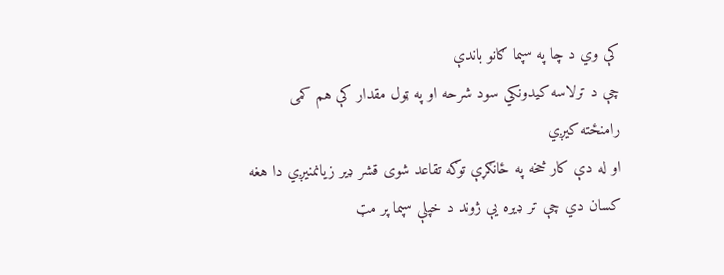کې وي د چا په سپما ګانو باندې
چې د ترلاسه کیدونکي سود شرحه او په ټول مقدار کې هم کمی رامنځته کیږي
او له دې کار څخه په ځانګړې توګه تقاعد شوی قشر ډیر زیانمنیږي دا هغه
کسان دي چې تر ډیره یې ژوند د خپلې سپما پر مټ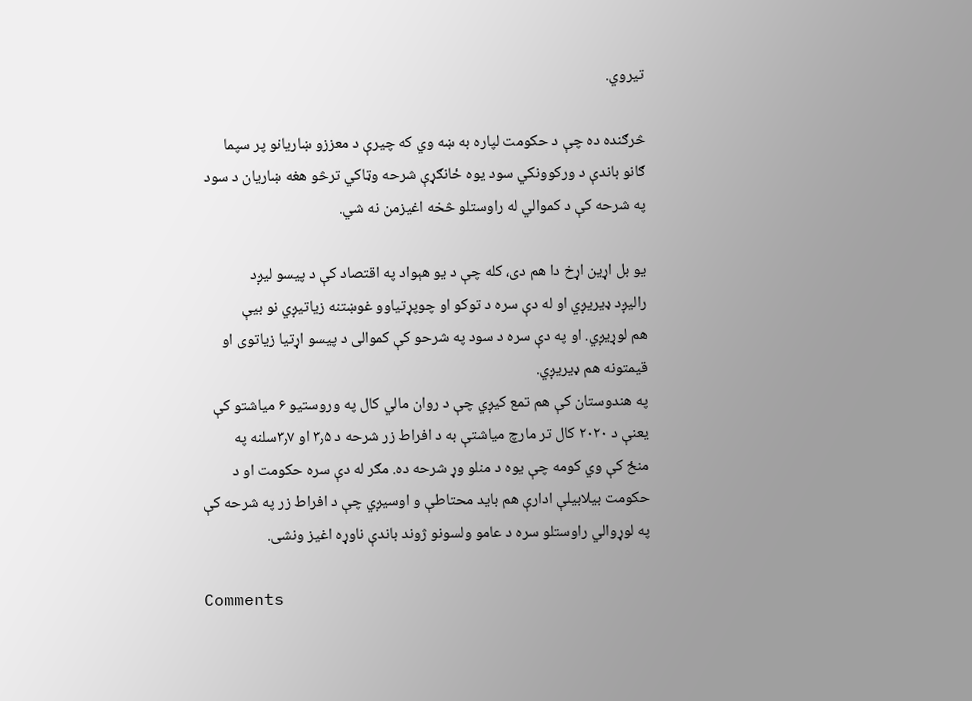تیروي.

څرګنده ده چې د حکومت لپاره به ښه وي که چیرې د معززو ښاریانو پر سپما
ګانو باندې د ورکوونکي سود یوه ځانګړې شرحه وټاکي ترڅو هغه ښاریان د سود
په شرحه کې د کموالي له راوستلو څخه اغیزمن نه شي.

یو بل اړین اړخ دا هم دی، کله چې د یو هېواد په اقتصاد کې د پیسو لیږد
رالیږد ډیریږي او له دې سره د توکو او چوپړتیاوو غوښتنه زیاتیږي نو بیې
هم لوړیږي. او په دې سره د سود په شرحو کې کموالی د پیسو اړتیا زیاتوی او
قیمتونه هم ډیریږي.
په هندوستان کې هم تمع کیږي چې د روان مالي کال په وروستیو ۶ میاشتو کې
یعنې د ۲۰۲۰ کال تر مارچ میاشتې به د افراط زر شرحه د ۳٫۵ او ۳٫۷سلنه په
منځ کې وي کومه چې یوه د منلو وړ شرحه ده. مګر له دې سره حکومت او د
حکومت بیلابیلې ادارې هم باید محتاطې و اوسیږي چې د افراط زر په شرحه کې
په لوړوالي راوستلو سره د عامو ولسونو ژوند باندې ناوړه اغیز ونشی.

Comments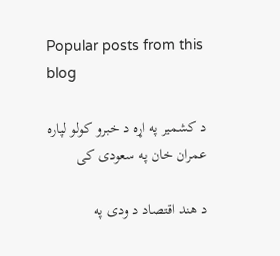Popular posts from this blog

د کشمیر په اړه د خبرو کولو لپاره عمران خان په سعودی کی

د هند اقتصاد د ودی په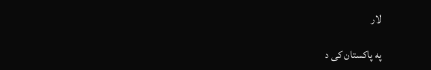لار

په پاکستان کی د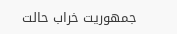جمهوریت خراب حالت